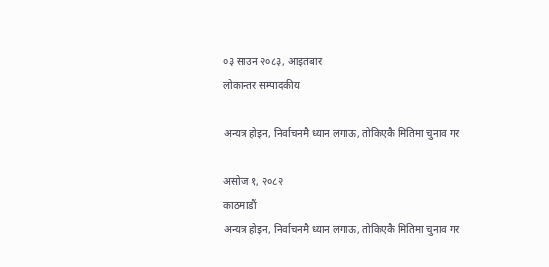०३ साउन २०८३, आइतबार
लोकान्तर सम्पादकीय

अन्यत्र होइन, निर्वाचनमै ध्यान लगाऊ, तोकिएकै मितिमा चुनाव गर

असोज १, २०८२
काठमाडौं
अन्यत्र होइन, निर्वाचनमै ध्यान लगाऊ, तोकिएकै मितिमा चुनाव गर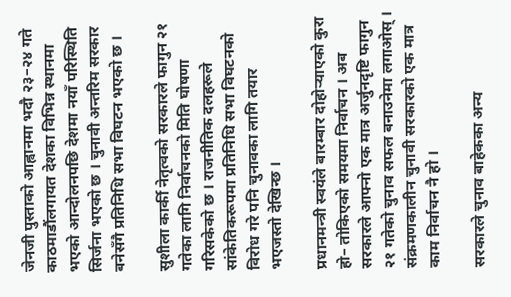जेनजी पुस्ताको आह्वानमा भदौ २३–२४ गते काठमाडौंलगायत देशका विभिन्न स्थानमा भएको आन्दोलनपछि देशमा नयाँ परिस्थिति सिर्जना भएको छ । चुनावी अन्तरिम सरकार बनेसँगै प्रतिनिधि सभा विघटन भएको छ ।

सुशीला कार्की नेतृत्वको सरकारले फागुन २१ गतेका लागि निर्वाचनको मिति घोषणा गरिसकेको छ । राजनीतिक दलहरूले सांकेतिकरूपमा प्रतिनिधि सभा विघटनको विरोध गरे पनि चुनावका लागि तयार भएजस्तो देखिन्छ ।

प्रधानमन्त्री स्वयंले बारम्बार दोहोर्‍याएको कुरा हो– तोकिएको समयमा निर्वाचन । अब सरकारले आफ्नो एक मात्र अर्जुनदृष्टि फागुन २१ गतेको चुनाव सफल बनाउनेमा लगाओस् । संक्रमणकालीन चुनावी सरकारको एक मात्र काम निर्वाचन नै हो ।

सरकारले चुनाव बाहेकका अन्य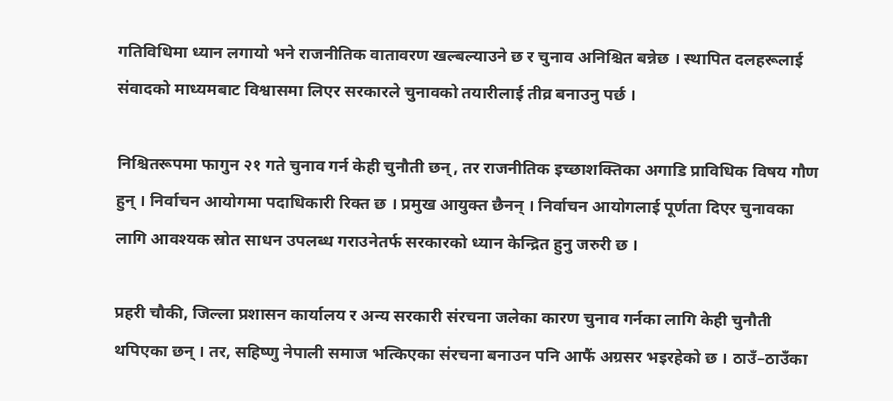गतिविधिमा ध्यान लगायो भने राजनीतिक वातावरण खल्बल्याउने छ र चुनाव अनिश्चित बन्नेछ । स्थापित दलहरूलाई संवादको माध्यमबाट विश्वासमा लिएर सरकारले चुनावको तयारीलाई तीव्र बनाउनु पर्छ ।

निश्चितरूपमा फागुन २१ गते चुनाव गर्न केही चुनौती छन्, तर राजनीतिक इच्छाशक्तिका अगाडि प्राविधिक विषय गौण हुन् । निर्वाचन आयोगमा पदाधिकारी रिक्त छ । प्रमुख आयुक्त छैनन् । निर्वाचन आयोगलाई पूर्णता दिएर चुनावका लागि आवश्यक स्रोत साधन उपलब्ध गराउनेतर्फ सरकारको ध्यान केन्द्रित हुनु जरुरी छ ।

प्रहरी चौकी, जिल्ला प्रशासन कार्यालय र अन्य सरकारी संरचना जलेका कारण चुनाव गर्नका लागि केही चुनौती थपिएका छन् । तर, सहिष्णु नेपाली समाज भत्किएका संरचना बनाउन पनि आफैं अग्रसर भइरहेको छ । ठाउँ–ठाउँका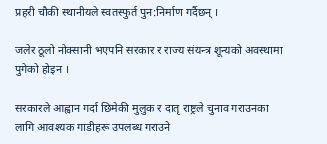प्रहरी चौकी स्थानीयले स्वतस्फुर्त पुन:निर्माण गर्दैछन् ।

जलेर ठूलो नोक्सानी भएपनि सरकार र राज्य संयन्त्र शून्यको अवस्थामा पुगेको होइन ।

सरकारले आह्वान गर्दा छिमेकी मुलुक र दातृ राष्ट्रले चुनाव गराउनका लागि आवश्यक गाडीहरू उपलब्ध गराउने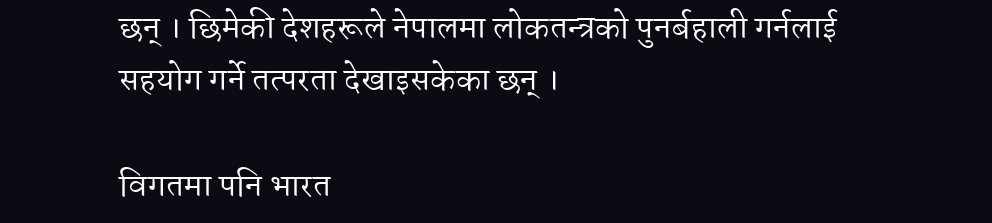छन् । छिमेकी देशहरूले नेपालमा लोकतन्त्रको पुनर्बहाली गर्नलाई सहयोग गर्ने तत्परता देखाइसकेका छन् ।

विगतमा पनि भारत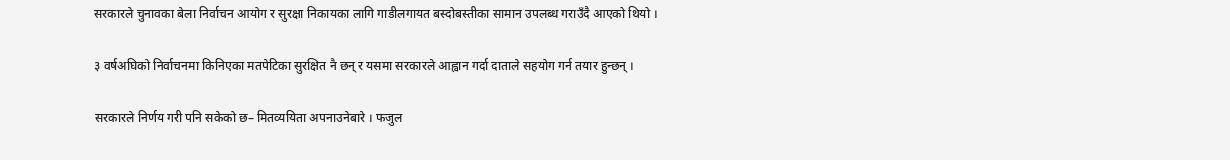सरकारले चुनावका बेला निर्वाचन आयोग र सुरक्षा निकायका लागि गाडीलगायत बस्दोबस्तीका सामान उपलब्ध गराउँदै आएको थियो ।

३ वर्षअघिको निर्वाचनमा किनिएका मतपेटिका सुरक्षित नै छन् र यसमा सरकारले आह्वान गर्दा दाताले सहयोग गर्न तयार हुन्छन् ।

सरकारले निर्णय गरी पनि सकेको छ– मितव्ययिता अपनाउनेबारे । फजुल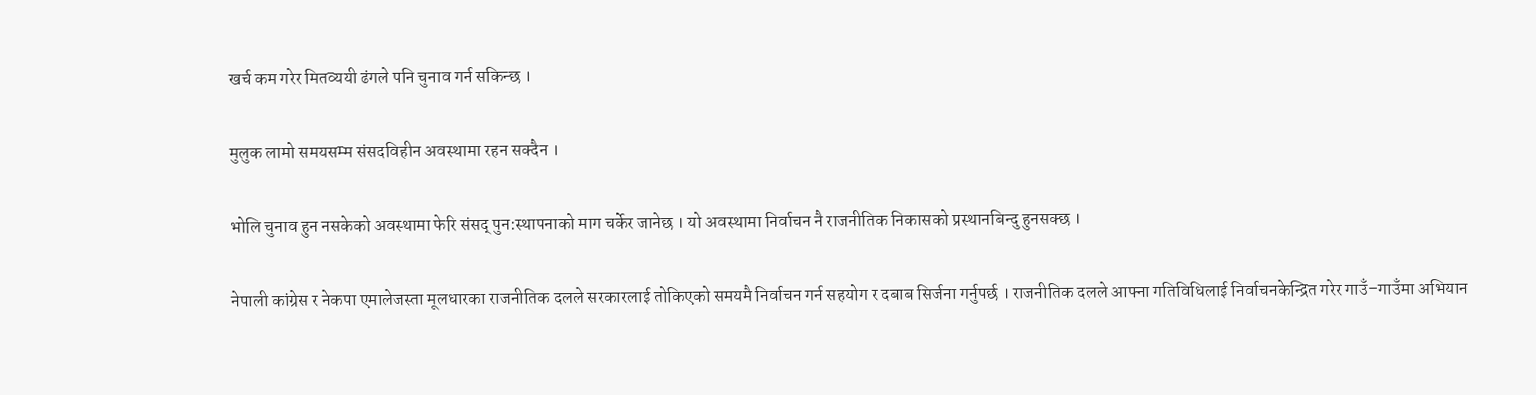खर्च कम गरेर मितव्ययी ढंगले पनि चुनाव गर्न सकिन्छ ।

मुलुक लामो समयसम्म संसदविहीन अवस्थामा रहन सक्दैन ।

भोलि चुनाव हुन नसकेको अवस्थामा फेरि संसद् पुन:स्थापनाको माग चर्केर जानेछ । यो अवस्थामा निर्वाचन नै राजनीतिक निकासको प्रस्थानबिन्दु हुनसक्छ ।

नेपाली कांग्रेस र नेकपा एमालेजस्ता मूलधारका राजनीतिक दलले सरकारलाई तोकिएको समयमै निर्वाचन गर्न सहयोग र दबाब सिर्जना गर्नुपर्छ । राजनीतिक दलले आफ्ना गतिविधिलाई निर्वाचनकेन्द्रित गरेर गाउँ–गाउँमा अभियान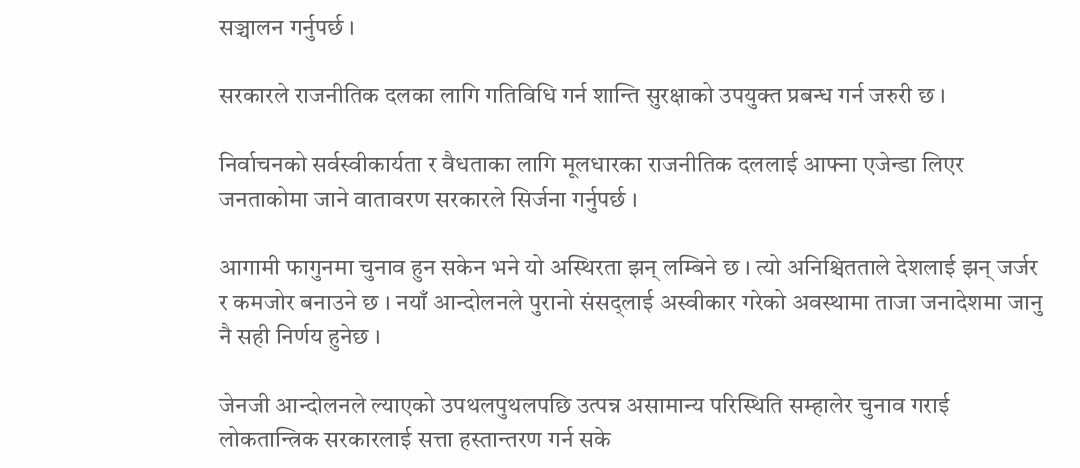सञ्चालन गर्नुपर्छ ।

सरकारले राजनीतिक दलका लागि गतिविधि गर्न शान्ति सुरक्षाको उपयुक्त प्रबन्ध गर्न जरुरी छ ।

निर्वाचनको सर्वस्वीकार्यता र वैधताका लागि मूलधारका राजनीतिक दललाई आफ्ना एजेन्डा लिएर जनताकोमा जाने वातावरण सरकारले सिर्जना गर्नुपर्छ ।

आगामी फागुनमा चुनाव हुन सकेन भने यो अस्थिरता झन् लम्बिने छ । त्यो अनिश्चितताले देशलाई झन् जर्जर र कमजोर बनाउने छ । नयाँ आन्दोलनले पुरानो संसद्लाई अस्वीकार गरेको अवस्थामा ताजा जनादेशमा जानु नै सही निर्णय हुनेछ ।

जेनजी आन्दोलनले ल्याएको उपथलपुथलपछि उत्पन्न असामान्य परिस्थिति सम्हालेर चुनाव गराई लोकतान्त्रिक सरकारलाई सत्ता हस्तान्तरण गर्न सके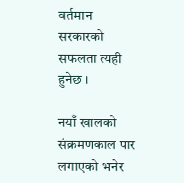वर्तमान सरकारको सफलता त्यही हुनेछ ।

नयाँ खालको संक्रमणकाल पार लगाएको भनेर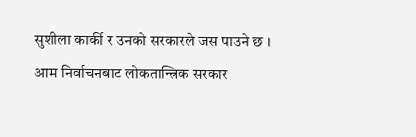सुशीला कार्की र उनको सरकारले जस पाउने छ । आम निर्वाचनबाट लोकतान्त्रिक सरकार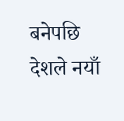बनेपछि देशले नयाँ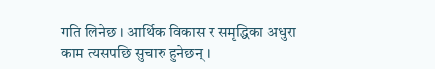गति लिनेछ । आर्थिक विकास र समृद्धिका अधुरा काम त्यसपछि सुचारु हुनेछन् ।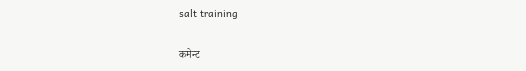salt training

कमेन्ट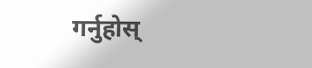गर्नुहोस्